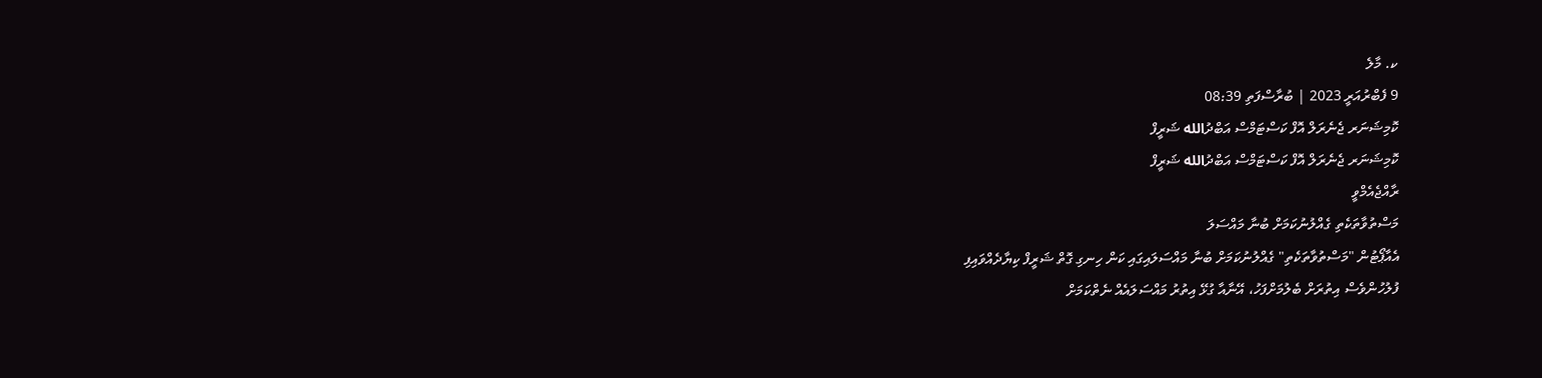ކ. މާލެ
9 ފެބްރުއަރީ 2023 | ބުރާސްފަތި 08:39
ކޮމިޝަނަރ ޖެނެރަލް އޮފް ކަސްޓަމްސް އަބްދުالله ޝަރީފް
ކޮމިޝަނަރ ޖެނެރަލް އޮފް ކަސްޓަމްސް އަބްދުالله ޝަރީފް
ރާއްޖެއެމްވީ
މަސްތުވާތަކެތި ގެއްލުނުކަމަށް ބުނާ މައްސަލަ
އެއާޕޯޓުން "މަސްތުވާތަކެތި" ގެއްލުނުކަމަށް ބުނާ މައްސަލައިގައި ކަން ހިނގި ގޮތް ޝަރީފް ކިޔާދެއްވައިފި
ފުލުހުންވެސް އިތުރަށް ބެލުމަށްފަހު، އޭނާއާ ގުޅޭ އިތުރު މައްސަލައެއް ނެތްކަމަށް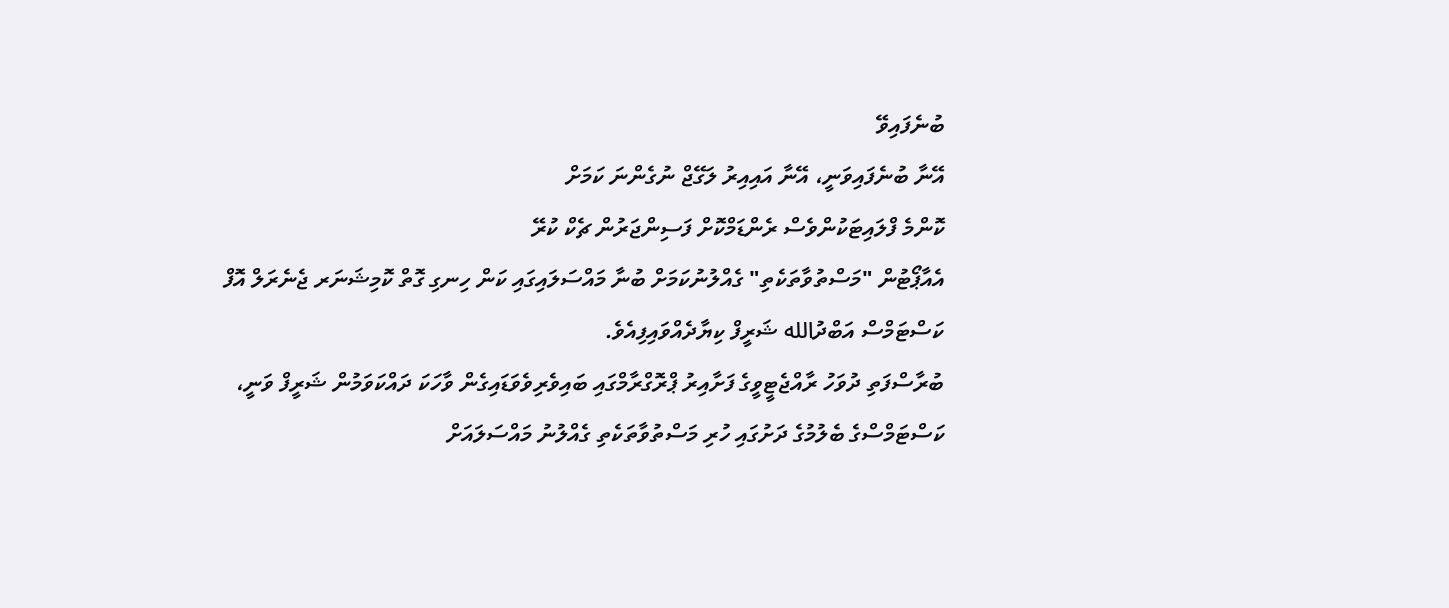ބުނެފައިވޭ
އޭނާ ބުނެފައިވަނީ، އޭނާ އައިއިރު ލަގޭޖް ނުގެންނަ ކަމަށް
ކޮންމެ ފްލައިޓަކުންވެސް ރެންޑަމްކޮށް ފަސިންޖަރުން ޗެކް ކުރޭ
އެއާޕޯޓުން "މަސްތުވާތަކެތި" ގެއްލުނުކަމަށް ބުނާ މައްސަލައިގައި ކަން ހިނގި ގޮތް ކޮމިޝަނަރ ޖެނެރަލް އޮފް ކަސްޓަމްސް އަބްދުالله ޝަރީފް ކިޔާދެއްވައިފިއެވެ.
ބުރާސްފަތި ދުވަހު ރާއްޖެޓީވީގެ ފަށާއިރު ޕްރޮގްރާމްގައި ބައިވެރިވެވަޑައިގެން ވާހަކަ ދައްކަވަމުން ޝަރީފް ވަނީ، ކަސްޓަމްސްގެ ބެލުމުގެ ދަށުގައި ހުރި މަސްތުވާތަކެތި ގެއްލުނު މައްސަލައަށް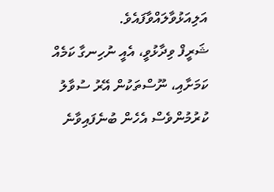އަލިއަޅުވާލައްވާފައެވެ.
ޝަރީފް ވިދާޅުވީ، އެއީ ނުހިނގާ ކަމެއް ކަމަށާއި، ނޫސްތަކުން އޭރު ސުވާލު ކުރުމުންވެސް އެހެން ބުނެފައިވާނެ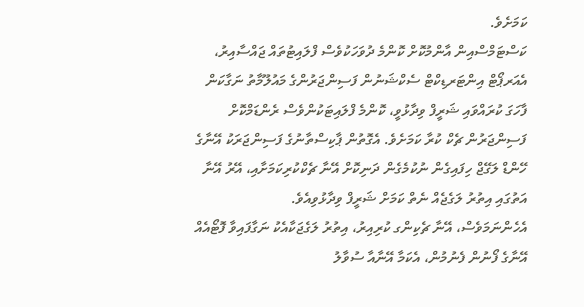ކަމަށެވެ.
ކަސްޓަމްސްއިން އާންމުކޮށް ކޮންމެ ދުވަހަކުވެސް ފްލައިޓުތައް ޖައްސާއިރު، އެއަރޕޯޓް އިންޓަރޑިކްޓް ސެކްޝަނުން ފަސިންޖަރުންގެ މައުލޫމާތު ނަގާކަން ފާހަގަ ކުރައްވައި ޝަރީފް ވިދާޅުވީ، ކޮންމެ ފްލައިޓަކުންވެސް ރެންޑަމްކޮށް ފަސިންޖަރުން ޗެކް ކުރާ ކަމަށެވެ. އެގޮތުން ޕާކިސްތާނުގެ ފަސިންޖަރަކު އޭނާގެ ހޭންޑް ލަގޭޖް ހިފައިގެން ނުކުމެގެން ދަނިކޮށް އޭނާ ޗެކްކުރިކަމަށާއި، އޭރު އޭނާ އަތުގައި އިތުރު ލަގެޖެއް ނެތް ކަމަށް ޝަރީފް ވިދާޅުވިއެވެ.
އެހެންނަމަވެސް، އޭނާ ޗެކިންގ ކުރިއިރު، އިތުރު ލަގެޖަކާއެކު ނަގާފައިވާ ފޮޓޯއެއް އޭނާގެ ފޯނުން ފެނުމުން، އެކަމާ އޭނާއާ ސުވާލު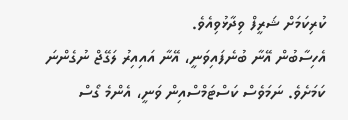ކުރިކަމަށް ޝަރީފް ވިދާޅުވިއެވެ.
އެހިސާބުން އޭނާ ބުނެފައިވަނީ، އޭނާ އައިއިރު ލަގޭޖް ނުގެންނަ ކަމަށެވެ. ނަމަވެސް ކަސްޓަމްސްއިން ވަނީ، އެންމެ ގޯސް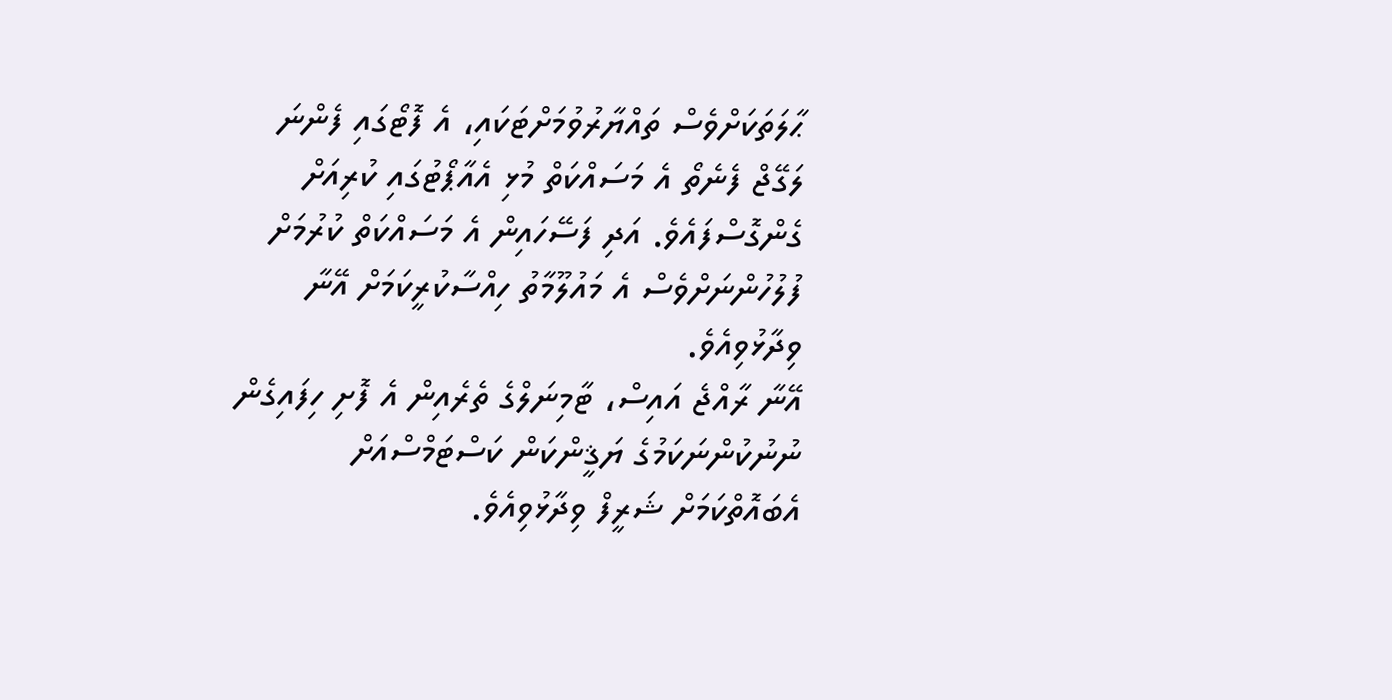ޙާލަތަކަށްވެސް ތައްޔާރުވުމަށްޓަކައި، އެ ފޮޓޯގައި ފެންނަ ލަގޭޖް ފެނެތޯ އެ މަސައްކަތް މުޅި އެއާޕޯޓުގައި ކުރިއަށް ގެންގޮސްފައެވެ. އަދި ފަސޭހައިން އެ މަސައްކަތް ކުރުމަށް ފުލުހުންނަށްވެސް އެ މައުލޫމާތު ހިއްސާކުރީކަމަށް އޭނާ ވިދާޅުވިއެވެ.
އޭނާ ރާއްޖެ އައިސް، ޓާމިނަލްގެ ތެރެއިން އެ ފޮށި ހިފައިގެން ނުނުކުންނަކަމުގެ ޔަޤީންކަން ކަސްޓަމްސްއަށް އެބައޮތްކަމަށް ޝަރީފް ވިދާޅުވިއެވެ.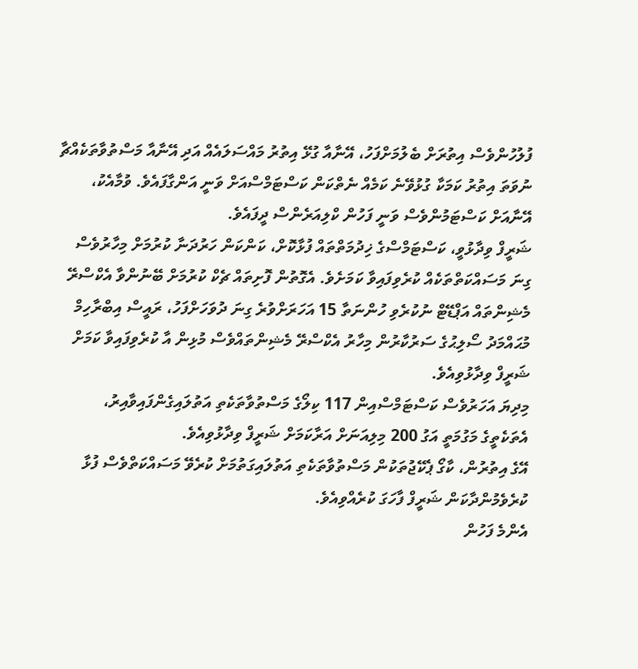ފުލުހުންވެސް އިތުރަށް ބެލުމަށްފަހު، އޭނާއާ ގުޅޭ އިތުރު މައްސަލައެއް އަދި އޭނާއާ މަސްތުވާތަކެއްޗާ ނުވަތަ އިތުރު ކަމަކާ ގުޅުވޭނެ ކަމެއް ނެތްކަން ކަސްޓަމްސްއަށް ވަނީ އަންގާފައެވެ. ވުމާއެކު، އޭނާއަށް ކަސްޓަމުންވެސް ވަނީ ފަހުން ކްލިއަރެންސް ދީފައެވެ.
ޝަރީފް ވިދާޅުވީ، ކަސްޓަމްސްގެ ޚިދުމަތްތައް ފުޅާކޮށް، ކަންކަން ހަރުދަނާ ކުރުމަށް މިހާރުވެސް ގިނަ މަސައްކަތްތަކެއް ކުރެވިފައިވާ ކަމަށެވެ. އެގޮތުން ފޮށިތައް ޗެކް ކުރުމަށް ބޭނުންވާ އެކްސްރޭ މެޝިންތައް އަޕްޑޭޓް ނުކުރެވި ހުންނަތާ 15 އަހަރަށްވުރެ ގިނަ ދުވަހަށްފަހު، ރައީސް އިބްރާހިމް މުޙައްމަދު ސޯލިޙުގެ ސަރުކާރުން މިހާރު އެކްސްރޭ މެޝިންތައްވެސް މުޅިން އާ ކުރެވިފައިވާ ކަމަށް ޝަރީފް ވިދާޅުވިއެވެ.
މިދިޔަ އަހަރުވެސް ކަސްޓަމްސްއިން 117 ކިލޯގެ މަސްތުވާތަކެތި އަތުލައިގެންފައިވާއިރު، އެތަކެތީގެ މަގުމަތީ އަގު 200 މިލިއަނަށް އަރާކަމަށް ޝަރީފް ވިދާޅުވިއެވެ.
އޭގެ އިތުރުން، ކާގޯ ޕެކޭޖުތަކުން މަސްތުވާތަކެތި އަތުލައިގަތުމަށް ކުރެވޭ މަސައްކަތްވެސް ފުޅާ ކުރެވެމުންދާކަން ޝަރީފް ފާހަގަ ކުރެއްވިއެވެ.
އެންމެ ފަހުން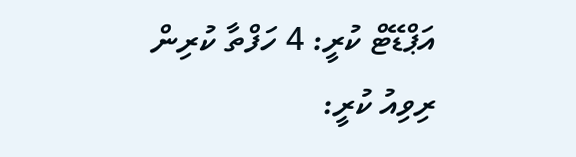އަޕްޑޭޓް ކުރީ: 4 ހަފްތާ ކުރިން
ރިވިއު ކުރީ: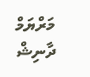މަރްޔަމް ދާނިޝް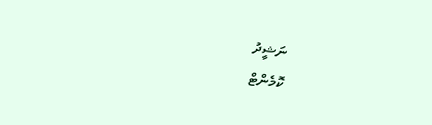ނަޝީދު
ކޮމެންޓް